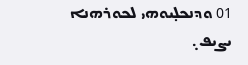01 ܘܕܢܟܠ̣ܝܘܗܝ ܠܟܘܪܗܢܐ ܝܨܝܦ܉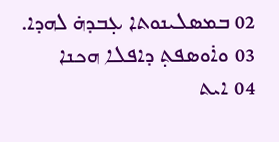02 ܒܡܣܠܝܢܘܬܐ ܥ̣ܒܕܗ̇ ܠܗܕܐ.
03 ܘܐ̇ܘܣܦܬ̣ ܕܐܦܠܐ ܗܟܢܐ
04 ܐܝܬ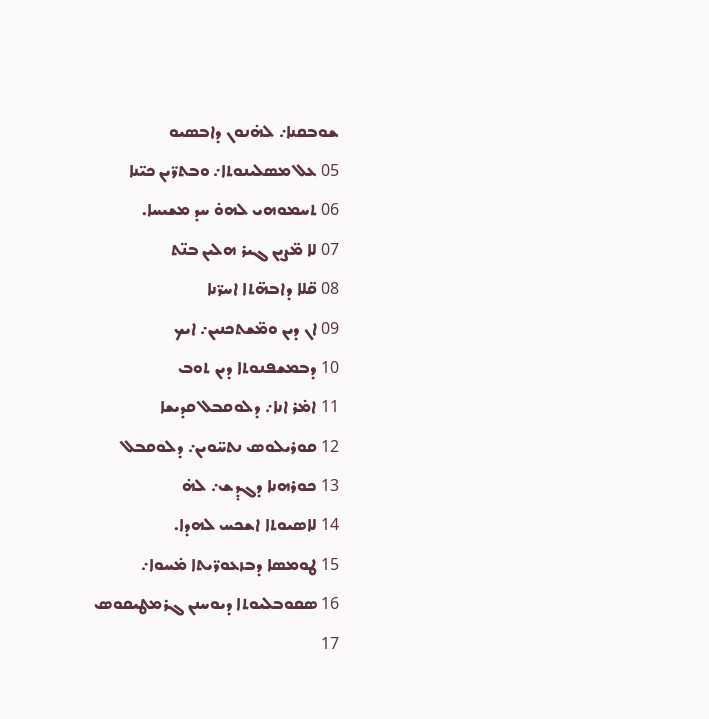ܫܘܒܩܢܐ܇ ܠܗ̇ܢܘܢ ܕܐܒܣܝܘ
05 ܥܠ ܡܣܠܝܢܘܬܐ܇ ܘܒܬܪ̈ܝܢ ܟܝ̈ܢܐ
06 ܬܚܡܘܗܝ ܠܗܘ̇ ܚܕ ܡܫܝܚܐ.
07 ܠܐ ܡ̈ܨܝܢ ܓܝܪ ܗܠܝܢ ܒܢ̈ܬ
08 ܩ̈ܠܐ ܕܐܒܗ̈ܬܐ ܐܚܪ̈ܢܐ
09 ܐܢ ܕܝܢ ܘܡ̈ܫܬܟܢܝܢ܇ ܐܝܟ
10 ܕܒܡܫܦܢܘܬܐ ܕܝܢ ܬܘܒ
11 ܐܡ̇ܪ ܐܢܐ܇ ܕܠܘܩܒܠ ܩܕܝܫܐ
12 ܩܘܪܝܠܘܣ ܢܬܚ̈ܘܝܢ܇ ܕܠܘܩܒܠ
13 ܟܘܪܗܢܐ ܕܓܕ̣ܫ܇ ܠܗ̇
14 ܠܐܣܝܘܬܐ ܐܫܟܚ ܠܗܕܐ.
15 ܛܘܡܣܐ ܕܒܙܥܘܪ̈ܝܬܐ ܡ̇ܚܘܐ܇
16 ܣܩܘܒܠܝܘܬܐ ܕܝܘܚܢܢ ܓܪܡܛܝܩܘܣ
17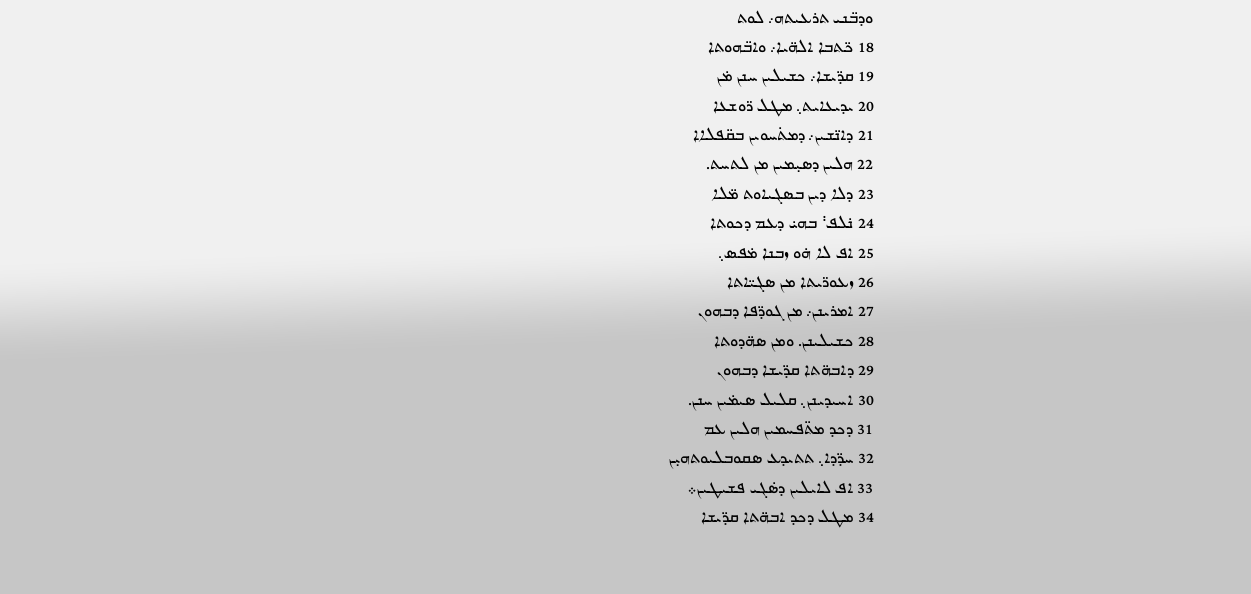ܘܕܒ̈ܢܝ ܬܪܥܝܬܗ܇ ܠܘܬ
18 ܟ̈ܬܒܐ ܐܠܗ̈ܝܐ܇ ܘܐܒ̈ܗܘܬܐ
19 ܩܕ̈ܝܫܐ܇ ܟܫܝܠܝܢ ܚܢܢ ܡ̇ܢ
20 ܝܕܝܥܐܝܬ܉ ܡܛܠ ܪ̈ܘܫܥܐ
21 ܕܐܢ̈ܫܝܢ܇ ܕܡܬ̇ܚܘܝܢ ܒܩ̈ܦܠܐܐ
22 ܗܠܝܢ ܕܣܝ̣ܡܝܢ ܡܢ ܠܬܚܬ.
23 ܕܠܐ ܕܝܢ ܒܣܓܝܐܘܬ ܡ̈ܠܐ
24 ܢ̇ܠܦ܃ ܒܗܝ̇ ܕܥܡ ܕܟܘܬܐ
25 ܐܦ ܠܐ ܗ̇ܘ ܙܒܢܐ ܡ̇ܦܣ܉
26 ܙܥܘܪ̈ܝܬܐ ܡܢ ܣܓܝ̈ܐܬܐ
27 ܐܡܪܝܢܢ܇ ܡܢ ܓܘܕ̈ܦܐ ܕܒܗܘܢ
28 ܟܫܝܠܝܢܢ. ܘܡܢ ܣܗ̈ܕܘܬܐ
29 ܕܐܒܗ̈ܬܐ ܩܕ̈ܝܫܐ ܕܒܗܘܢ
30 ܐܚܝܕܝܢܢ܉ ܩܠܝܠ ܣܝܡ̇ܝܢ ܚܢܢ.
31 ܕܟܕ ܡܬ̈ܦܚܡܝܢ ܗܠܝܢ ܥܡ
32 ܚܕ̈ܕܐ܉ ܬܬܝܕܥ ܣܩܘܒܠܝܘܬܗܝ̣ܢ
33 ܐܦ ܠܐܝܠܝܢ ܕܣ̇ܓܝ ܦܫܝܛܝܢ܀
34 ܡܛܠ ܕܟܕ ܐܒܗ̈ܬܐ ܩܕ̈ܝܫܐ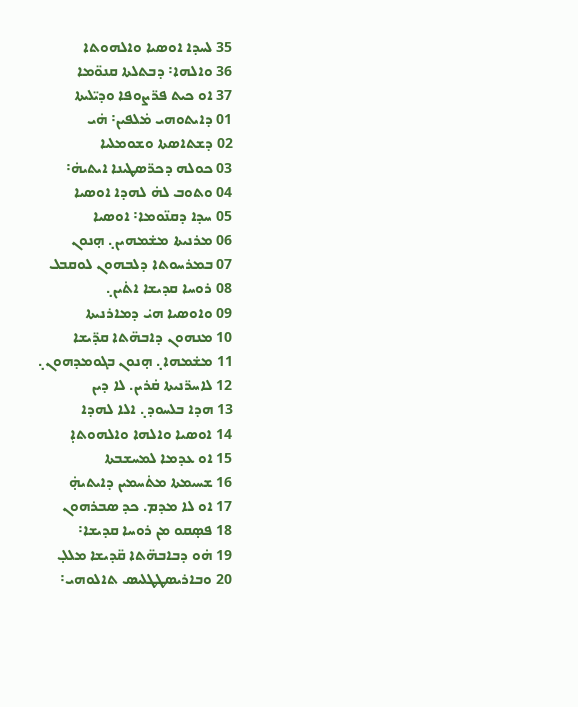35 ܠܚܕܐ ܐܘܣܝܐ ܘܐܠܗܘܬܐ
36 ܘܐܠܗܐ܃ ܕܒܬܠܬܐ ܩܢܘ̈ܡܐ
37 ܐܘ ܟܝܬ ܦܪ̈ܨܘܦܐ ܘܕܝ̈ܠܝܬܐ
01 ܕܐܝܬܘܗܝ ܡ̇ܠܦܝܢ܃ ܗ̇ܝ
02 ܕܫܬܐܣܬܐ ܘܫܘܡܠܝܐ
03 ܟܘܠܗ ܕܟܪ̈ܣܛܝܢܐ ܐܝܬܝܗ̇܃
04 ܘܬܘܒ ܠܗ̇ ܠܗܕܐ ܐܘܣܝܐ
05 ܚܕܐ ܕܩܢ̈ܘܡܐ܃ ܐܘܣܝܐ
06 ܡܪܢܝܬܐ ܡܫ̇ܡܗܝܢ܉ ܗ̣ܢܘܢ
07 ܒܡܪܚܘܬܐ ܕܠܒܗܘܢ ܠܘܩܒܠ
08 ܪܘܚܐ ܩܕܝܫܐ ܐܬ̇ܝܢ܉
09 ܘܐܘܣܝܐ ܗܝ̇ ܕܡܐܪܢܝܬܐ
10 ܡܢܗܘܢ ܕܐܒܗ̈ܬܐ ܩܕ̈ܝܫܐ
11 ܡܫ̇ܡܗܐ܉ ܗ̣ܢܘܢ ܒܓܘܡܕܗܘܢ܉
12 ܠܐܚܪ̈ܢܝܬܐ ܩ̇ܪܝܢ. ܠܐ ܕܝܢ
13 ܗܕܐ ܒܠܚܘܕ܉ ܐܠܐ ܠܗܕܐ
14 ܐܘܣܝܐ ܘܐܠܗܐ ܘܐܠܗܘܬܐ̣
15 ܐܘ ܥܕܡܐ ܠܡܚܫܒܬܐ
16 ܫܚܝܡܬܐ ܡܬ̇ܚܡܝܢ ܕܐܝܬܝܗ̣̇
17 ܐܘ ܠܐ ܡܕܡ. ܟܕ ܣܒܪܗܘܢ
18 ܦܣ̣ܩܘ ܡܢ ܪܘܚܐ ܩܕܝܫܐ܃
19 ܗ̇ܘ ܕܒܐܒܗ̈ܬܐ ܩ̈ܕܝܫܐ ܡܠܠ̣
20 ܘܒܐܪܝܣܛܛܠܝܣ ܬܐܠܘܗܝ܃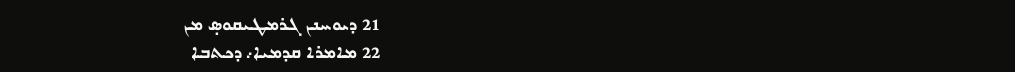21 ܕܝܘܚܢܢ ܓܪܡܛܝܩܘܣ̣ ܡܢ
22 ܡܐܡܪܐ ܩܕܡܝܐ܇ ܕܟܬܒܐ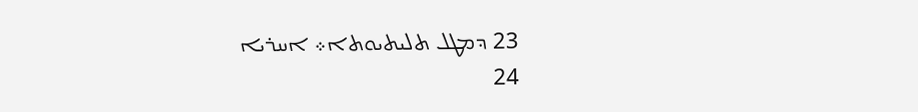23 ܕܡܛܠ ܬܠܝܬܝܘܬܐ܀ ܐܚܪܝܐ
24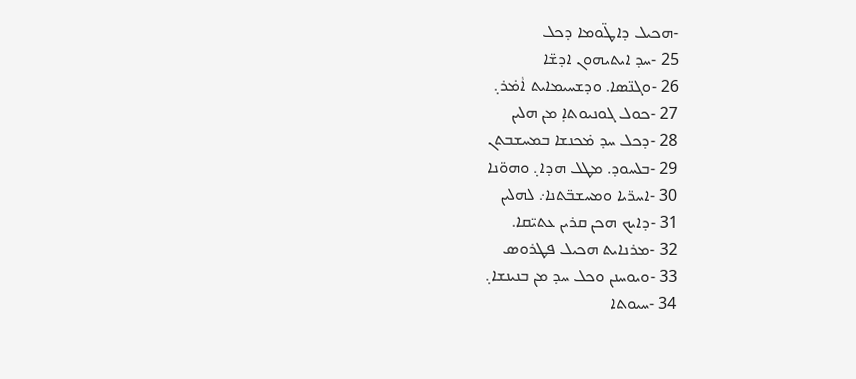-ܗܟܝܠ ܕܐܛ̈ܘܡܐ ܕܟܠ
25 -ܚܕ ܐܝܬܝܗܘܢ ܐܕܫ̈ܐ
26 -ܘܓܢ̈ܣܐ. ܘܕܫܚܝܡܐܝܬ ܐܵܡ̇ܪ܉
27 -ܟܘܠ ܓܘܢܝܘܬܐ̣ ܡܢ ܗܠܝܢ
28 -ܕܟܠ ܚܕ ܡ̇ܟܢܫܐ ܒܡܚܫܒܬܢ
29 -ܒܠܚܘܕ. ܡܛܠ ܗܕܐ܉ ܘܗܘ̈ܢܐ
30 -ܐܚܪ̈ܝܐ ܘܡܚܫܒ̈ܬܢܐ܇ ܠܗܠܝܢ
31 -ܕܐܝܟ ܗܟܢ ܩܪܝܢ ܥܬܝ̈ܩܐ.
32 -ܡܪܢܐܝܬ ܗܟܝܠ ܦܛܪܘܣ
33 -ܘܝܘܚܢܢ ܘܟܠ ܚܕ ܡܢ ܒܢܝܢܫܐ܉
34 -ܚܝܘܬܐ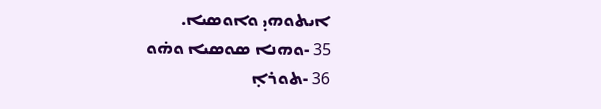ܐܝܬܘܗܝ̣ ܘܐܘܣܝܐ.
35 -ܘܗܢܐ ܣܘܣܝܐ ܘܗ̇ܘ
36 -ܬܘܪܐ̣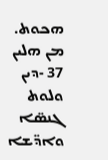ܗܟܘܬ. ܡܢ ܗܠܝܢ
37 -ܕܝܢ ܘܠܘܬ ܓܢܣ̈ܐ ܘܐܕ̈ܫܐ